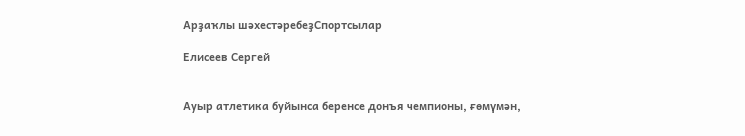Арҙаҡлы шәхестәребеҙСпортсылар

Елисеев Сергей


Ауыр атлетика буйынса беренсе донъя чемпионы, ғөмүмән,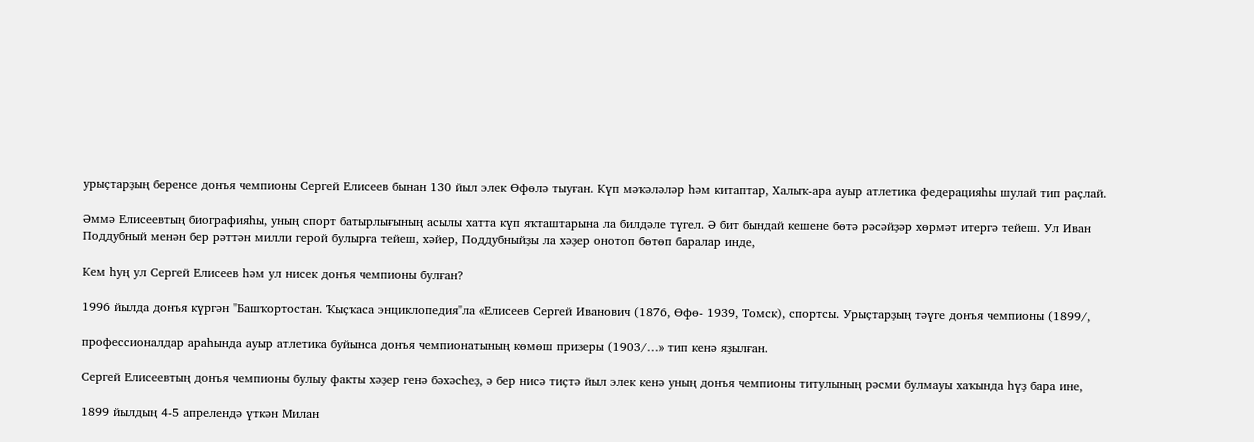урыҫтарҙың беренсе донъя чемпионы Сергей Елисеев бынан 130 йыл элек Өфөлә тыуған. Күп мәҡәләләр һәм китаптар, Халыҡ-ара ауыр атлетика федерацияһы шулай тип раҫлай.

Әммә Елисеевтың биографияһы, уның спорт батырлығының асылы хатта күп яҡташтарына ла билдәле түгел. Ә бит бындай кешене бөтә рәсәйҙәр хөрмәт итергә тейеш. Ул Иван Поддубный менән бер рәттән милли герой булырға тейеш, хәйер, Поддубныйҙы ла хәҙер онотоп бөтөп баралар инде,

Кем һуң ул Сергей Елисеев һәм ул нисек донъя чемпионы булған?

1996 йылда донъя күргән "Башҡортостан. Ҡыҫҡаса энциклопедия"ла «Елисеев Сергей Иванович (1876, Өфө- 1939, Томск), спортсы. Урыҫтарҙың тәүге донъя чемпионы (1899/,

профессионалдар араһында ауыр атлетика буйынса донъя чемпионатының көмөш призеры (1903/…» тип кенә яҙылған.

Сергей Елисеевтың донъя чемпионы булыу факты хәҙер генә бәхәсһеҙ, ә бер нисә тиҫтә йыл элек кенә уның донъя чемпионы титулының рәсми булмауы хаҡында һүҙ бара ине,

1899 йылдың 4-5 апрелендә үткән Милан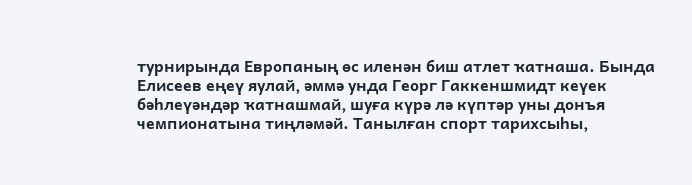турнирында Европаның өс иленән биш атлет ҡатнаша. Бында Елисеев еңеү яулай, әммә унда Георг Гаккеншмидт кеүек бәһлеүәндәр ҡатнашмай, шуға күрә лә күптәр уны донъя чемпионатына тиңләмәй. Танылған спорт тарихсыһы,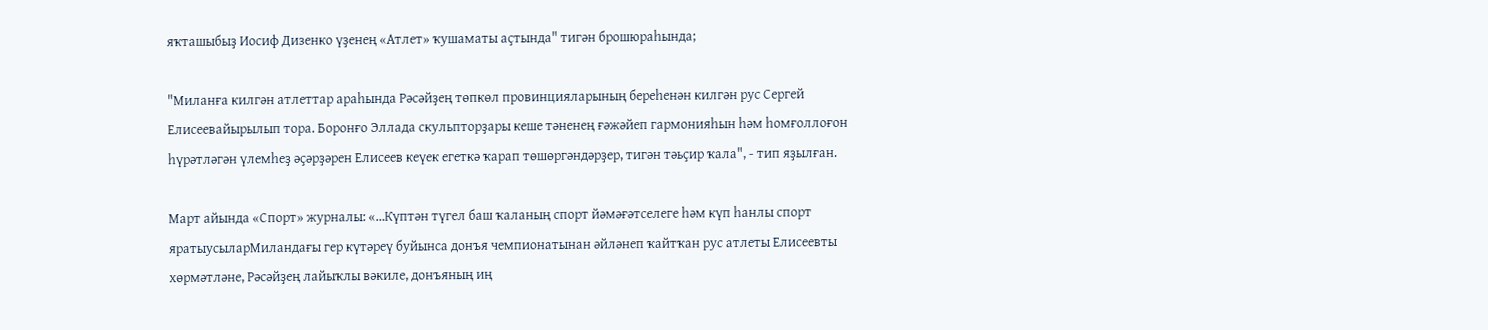яҡташыбыҙ Иосиф Дизенко үҙенең «Атлет» ҡушаматы аҫтында" тигән брошюраһында;

"Миланға килгән атлеттар араһында Рәсәйҙең төпкөл провинцияларының береһенән килгән рус Сергей Елисеевайырылып тора. Боронғо Эллада скульпторҙары кеше тәненең ғәжәйеп гармонияһын һәм һомғоллоғон һүрәтләгән үлемһеҙ әҫәрҙәрен Елисеев кеүек егеткә ҡарап төшөргәндәрҙер, тигән тәьҫир ҡала", - тип яҙылған.

Март айында «Спорт» журналы: «…Күптән түгел баш ҡаланың спорт йәмәғәтселеге һәм күп һанлы спорт яратыусыларМиландағы гер күтәреү буйынса донъя чемпионатынан әйләнеп ҡайтҡан рус атлеты Елисеевты хөрмәтләне, Рәсәйҙең лайыҡлы вәкиле, донъяның иң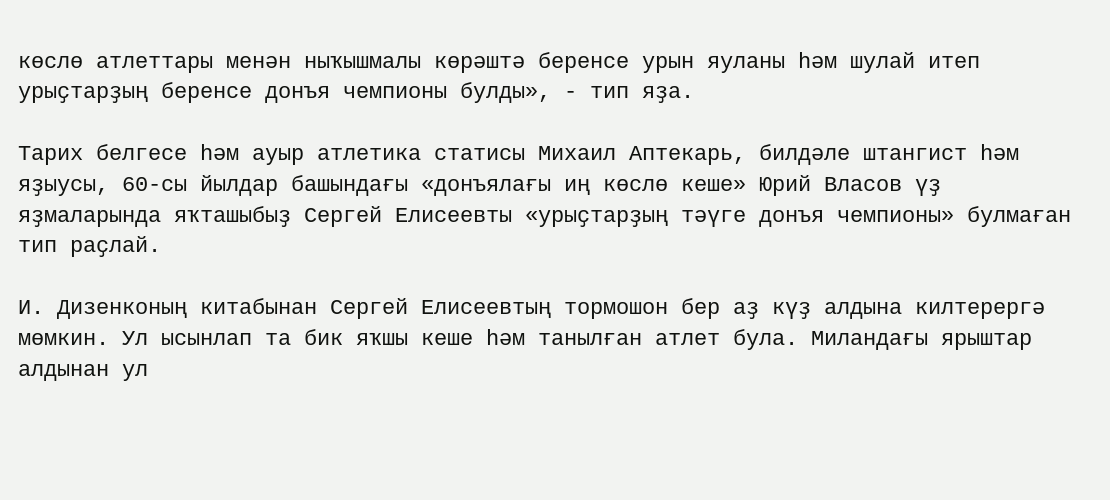көслө атлеттары менән ныҡышмалы көрәштә беренсе урын яуланы һәм шулай итеп урыҫтарҙың беренсе донъя чемпионы булды», - тип яҙа.

Тарих белгесе һәм ауыр атлетика статисы Михаил Аптекарь, билдәле штангист һәм яҙыусы, 60-сы йылдар башындағы «донъялағы иң көслө кеше» Юрий Власов үҙ яҙмаларында яҡташыбыҙ Сергей Елисеевты «урыҫтарҙың тәүге донъя чемпионы» булмаған тип раҫлай.

И. Дизенконың китабынан Сергей Елисеевтың тормошон бер аҙ күҙ алдына килтерергә мөмкин. Ул ысынлап та бик яҡшы кеше һәм танылған атлет була. Миландағы ярыштар алдынан ул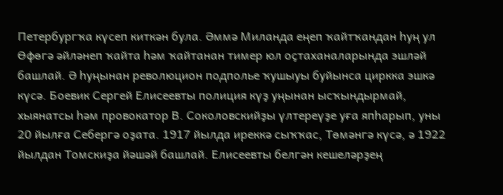Петербургҡа күсеп киткән була. Әммә Миланда еңеп ҡайтҡандан һуң ул Өфөгә әйләнеп ҡайта һәм ҡайтанан тимер юл оҫтаханаларында эшләй башлай. Ә һуңынан революцион подполье ҡушыуы буйынса циркка эшкә күсә. Боевик Сергей Елисеевты полиция күҙ уңынан ысҡындырмай, хыянатсы һәм провокатор В. Соколовскийҙы үлтереүҙе уға япһарып, уны 20 йылға Себергә оҙата. 1917 йылда иреккә сыҡҡас, Төмәнгә күсә, ә 1922 йылдан Томскиҙа йәшәй башлай. Елисеевты белгән кешеләрҙең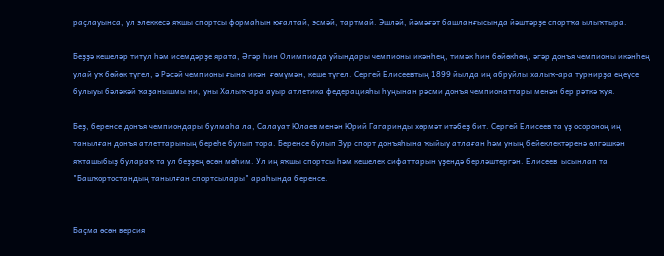раҫлауынса, ул элеккесә яҡшы спортсы формаһын юғалтай, эсмәй, тартмай. Эшләй, йәмәғәт башланғысында йәштәрҙе спортҡа ылыҡтыра.

Беҙҙә кешеләр титул һәм исемдәрҙе ярата, Әгәр һин Олимпиада уйындары чемпионы икәнһең, тимәк һин бөйөкһөң, әгәр донъя чемпионы икәнһең  улай уҡ бөйөк түгел, ә Рәсәй чемпионы ғына икән  ғөмүмән, кеше түгел. Сергей Елисеевтың 1899 йылда иң абруйлы халыҡ-ара турнирҙа еңеүсе булыуы бәләкәй ҡаҙанышмы ни, уны Халыҡ-ара ауыр атлетика федерацияһы һуңынан рәсми донъя чемпионаттары менән бер рәткә ҡуя.

Беҙ, беренсе донъя чемпиондары булмаһа ла, Салауат Юлаев менән Юрий Гагаринды хөрмәт итәбеҙ бит. Сергей Елисеев та үҙ осороноң иң танылған донъя атлеттарының береһе булып тора. Беренсе булып Зур спорт донъяһына ҡыйыу атлаған һәм уның бейеклектәренә өлгәшкән яҡташыбыҙ булараҡ та ул беҙҙең өсөн мөһим. Ул иң яҡшы спортсы һәм кешелек сифаттарын үҙендә берләштергән. Елисеев  ысынлап та "Башҡортостандың танылған спортсылары" араһында беренсе.


Баҫма өсөн версия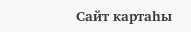Сайт картаһы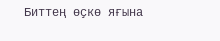Биттең өҫкө яғына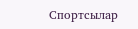Спортсылар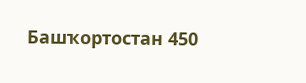Башҡортостан 450